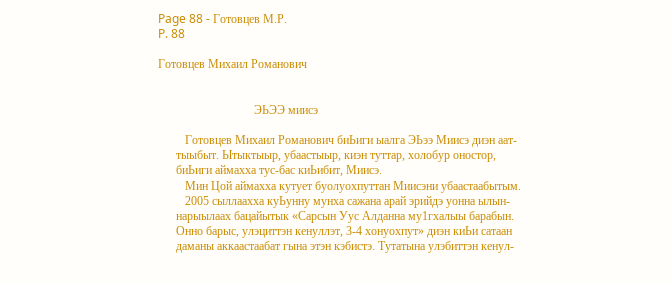Page 88 - Готовцев М.Р.
P. 88

Готовцев Михаил Романович


                                ЭЬЭЭ миисэ

         Готовцев Михаил Романович биЬиги ыалга ЭЬээ Миисэ диэн аат-
      тыыбыт. Ытыктыыр, убаастыыр, киэн туттар, холобур оностор,
      биЬиги аймахха тус-бас киЬибит, Миисэ.
         Мин Цой аймахха кутует буолуохпуттан Миисэни убаастаабытым.
         2005 сыллаахха куЬунну мунха сажана арай эрийдэ уонна ылын-
      нарыылаах бацайытык «Сарсын Уус Алданна му1гхалыы барабын.
      Онно барыс, улэциттэн кенуллэт, 3-4 хонуохпут» диэн киЬи сатаан
      даманы аккаастаабат гына этэн кэбистэ. Тутатына улэбиттэн кенул-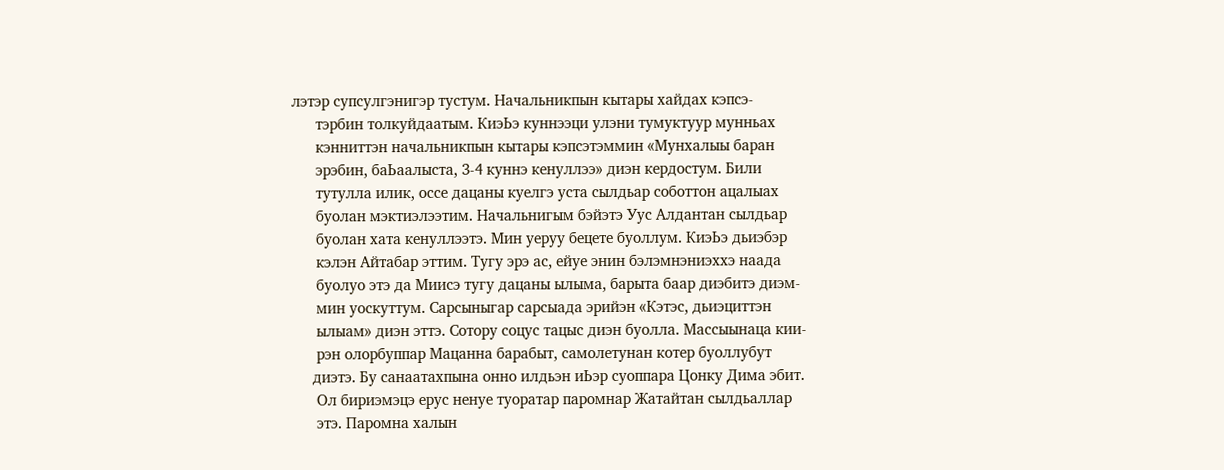лэтэр супсулгэнигэр тустум. Начальникпын кытары хайдах кэпсэ-
      тэрбин толкуйдаатым. КиэЬэ куннээци улэни тумуктуур мунньах
      кэнниттэн начальникпын кытары кэпсэтэммин «Мунхалыы баран
      эрэбин, баЬаалыста, 3-4 куннэ кенуллээ» диэн кердостум. Били
      тутулла илик, оссе дацаны куелгэ уста сылдьар соботтон ацалыах
      буолан мэктиэлээтим. Начальнигым бэйэтэ Уус Алдантан сылдьар
      буолан хата кенуллээтэ. Мин уеруу бецете буоллум. КиэЬэ дьиэбэр
      кэлэн Айтабар эттим. Тугу эрэ ас, ейуе энин бэлэмнэниэххэ наада
      буолуо этэ да Миисэ тугу дацаны ылыма, барыта баар диэбитэ диэм-
      мин уоскуттум. Сарсыныгар сарсыада эрийэн «Кэтэс, дьиэциттэн
      ылыам» диэн эттэ. Сотору соцус тацыс диэн буолла. Массыынаца кии-
      рэн олорбуппар Мацанна барабыт, самолетунан котер буоллубут
     диэтэ. Бу санаатахпына онно илдьэн иЬэр суоппара Цонку Дима эбит.
      Ол бириэмэцэ ерус ненуе туоратар паромнар Жатайтан сылдьаллар
      этэ. Паромна халын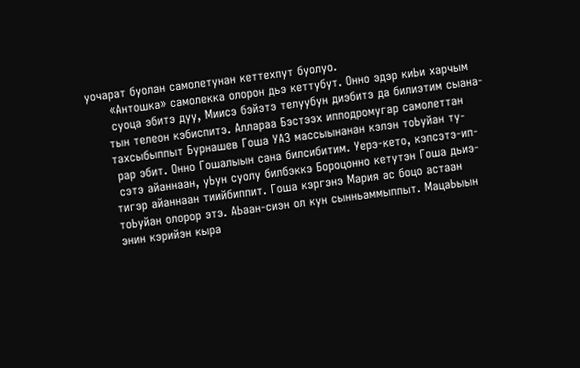уочарат буолан самолетунан кеттехпут буолуо.
      «Антошка» самолекка олорон дьэ кеттубут. Онно эдэр киЬи харчым
      суоца эбитэ дуу, Миисэ бэйэтэ телуубун диэбитэ да билиэтим сыана-
     тын телеон кэбиспитэ. Аллараа Бэстээх ипподромугар самолеттан
     тахсыбыппыт Бурнашев Гоша УАЗ массыынанан кэлэн тоЬуйан ту-
      рар эбит. Онно Гошалыын сана билсибитим. Уерэ-кето, кэпсэтэ-ип-
      сэтэ айаннаан, уЬун суолу билбэккэ Бороцонно кетутэн Гоша дьиэ-
     тигэр айаннаан тиийбиппит. Гоша кэргэнэ Мария ас боцо астаан
     тоЬуйан олорор этэ. АЬаан-сиэн ол кун сынньаммыппыт. МацаЬыын
     энин кэрийэн кыра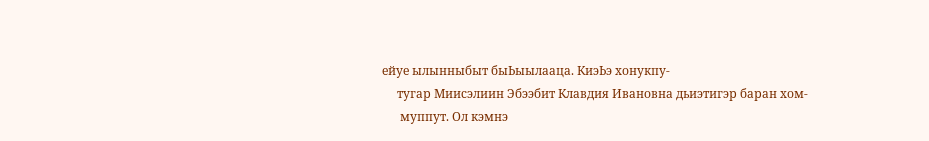ейуе ылынныбыт быЬыылааца. КиэЬэ хонукпу-
     тугар Миисэлиин Эбээбит Клавдия Ивановна дьиэтигэр баран хом-
      муппут. Ол кэмнэ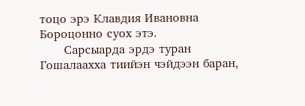тоцо эрэ Клавдия Ивановна Бороцонно суох этэ.
      Сарсыарда эрдэ туран Гошалаахха тиийэн чэйдээн баран,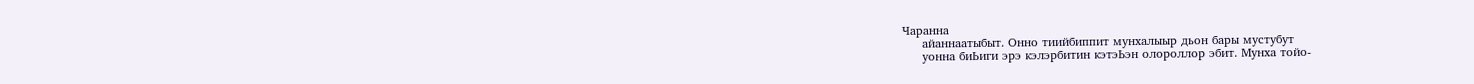Чаранна
     айаннаатыбыт. Онно тиийбиппит мунхалыыр дьон бары мустубут
     уонна биЬиги эрэ кэлэрбитин кэтэЬэн олороллор эбит. Мунха тойо-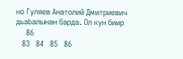но Гуляев Анатолий Дмитриевич дьаЬалынан барда. Ол кун биир
     86
   83   84   85   86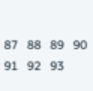87   88   89   90   91   92   93